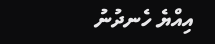އިއްޔެ ހެނދުނު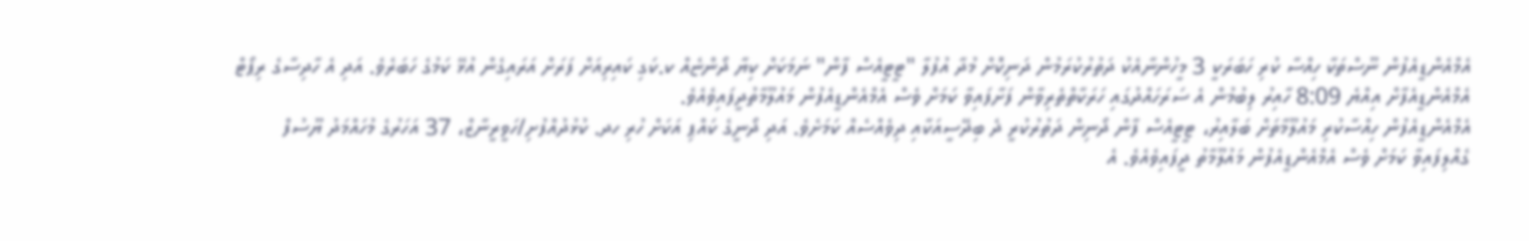އެމްއެންޑީއެފުން ނޫސްތަކާ ހިއްސާ ކުރި ހަބަރަކީ 3 މީހުންނާއެކު ދަތުރުކުރަމުން ދަނިކޮށް މުދާ އުފުލާ "ޓީޓީއެސް ފާން" ނަމަކަށް ކިޔާ ދޯންޏެއް ކ.ކަގި ކައިރިއަށް ފަރަށް އަރައިގެން އުޅޭ ކަމުގެ ހަބަރެވެ. އަދި އެ ހާދިސާގެ ރިޕޯޓް އެމްއެންޑީއެފާށް އިއްޔެ 8:09 ހާއިރު ލިބުމުން އެ ސަރަހައްދުގައި ހަރަކާތްތެރިވާން ފަށާފައިވާ ކަމަށް ވެސް އެމްއެންޑީއެފުން މައުލޫމާތުދީފައިވެއެވެ.
އެމްއެންޑީއެފުން ހިއްސާކުރި މައުލޫމާތަށް ބަލާއިރު، ޓީޓީއެސް ފާން ދޯނިން ދަތުރުކުރީ ދެ ބިދޭސީއަކާއި ދިވެއްސެއް ކަމަށެވެ. އަދި ދޯނީގެ ކައްޕި އަކަށް ހުރި ހދ. ކުޅުދުއްފުށި/ހަވީރީނާޒް، 37 އަހަރުގެ މުހައްމަދު ޔޫސުފް ގެއްލިފައިވާ ކަމަށް ވެސް އެމްއެންޑީއެފުން މައުލޫމާތު ދީފައިވެއެވެ. އެ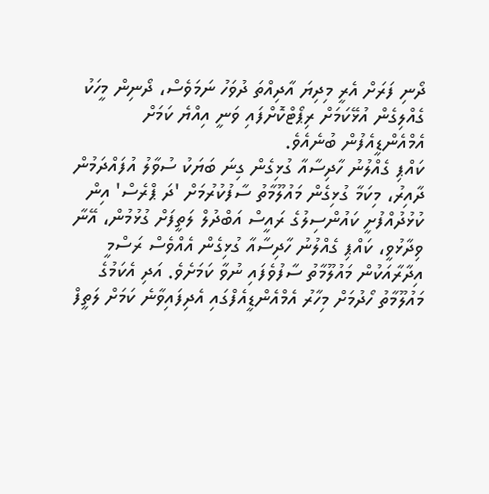ދޯނި ފަރަށް އެރީ މިދިޔަ އާދިއްތަ ދުވަހު ނަމަވެސް، ދޯނިން މީހަކު ގެއްލިގެން އުޅޭކަމަށް ރިޕޯޓްކޮށްފައި ވަނީ އިއްޔެ ކަމަށް އެމްއެންޑީއެފުން ބުނެއެވެ.
ކައްޕި ގެއްލުނު ހާދިސާއާ ގުޅިގެން ގިނަ ބަޔަކު ސުވާލު އުފައްދަމުން ދާއިރު، މިކަމާ ގުޅިގެން މައުލޫމާތު ސާފުކުރުމަށް 'ދަ ޕްރެސް' އިން ކުޅުދުއްފުށީ ކައުންސިލުގެ ރައީސް އަބްދުލް ލަތީފަށް ގުޅުމުން، އޭނާ ވިދާޅުވީ، ކައްޕި ގެއްލުނު ހާދިސާއާ ގުޅިގެން އެއްވެސް ރަސްމީ އިދާރާއަކުން މައުލޫމާތު ސާފުވެފައި ނުވާ ކަމަށެވެ. އަދި އެކަމުގެ މައުލޫމާތު ހޯދުމަށް މިހާރު އެމްއެންޑީއެފްގައި އެދިފައިވާނެ ކަމަށް ލަތީފް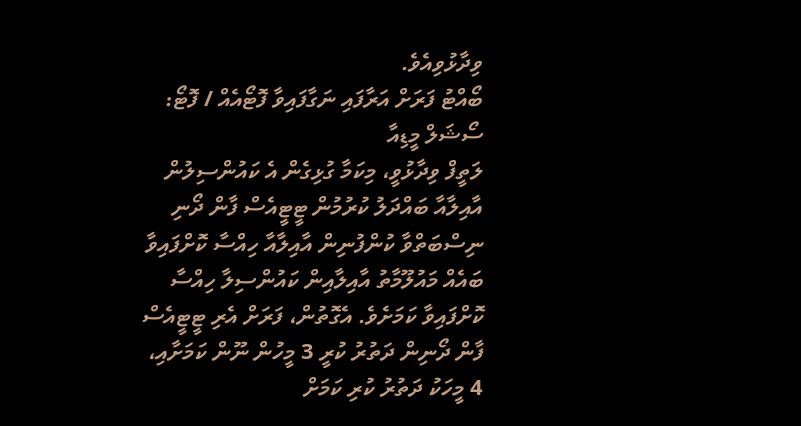ވިދާޅުވިއެވެ.
ބޯއްޓު ފަރަށް އަރާފައި ނަގާފައިވާ ފޮޓޯއެއް / ފޮޓޯ: ސޯޝަލް މީޑިއާ
ލަތީފް ވިދާޅުވީ، މިކަމާ ގުޅިގެން އެ ކައުންސިލުން އާއިލާއާ ބައްދަލު ކުރުމުން ޓީޓީއެސް ފާން ދޯނި ނިސްބަތްވާ ކުންފުނިން އާއިލާއާ ހިއްސާ ކޮށްފައިވާ ބައެއް މައުލޫމާތު އާއިލާއިން ކައުންސިލާ ހިއްސާ ކޮށްފައިވާ ކަމަށެވެ. އެގޮތުން، ފަރަށް އެރި ޓީޓީއެސް ފާން ދޯނިން ދަތުރު ކުރީ 3 މީހުން ނޫން ކަމަށާއި، 4 މީހަކު ދަތުރު ކުރި ކަމަށް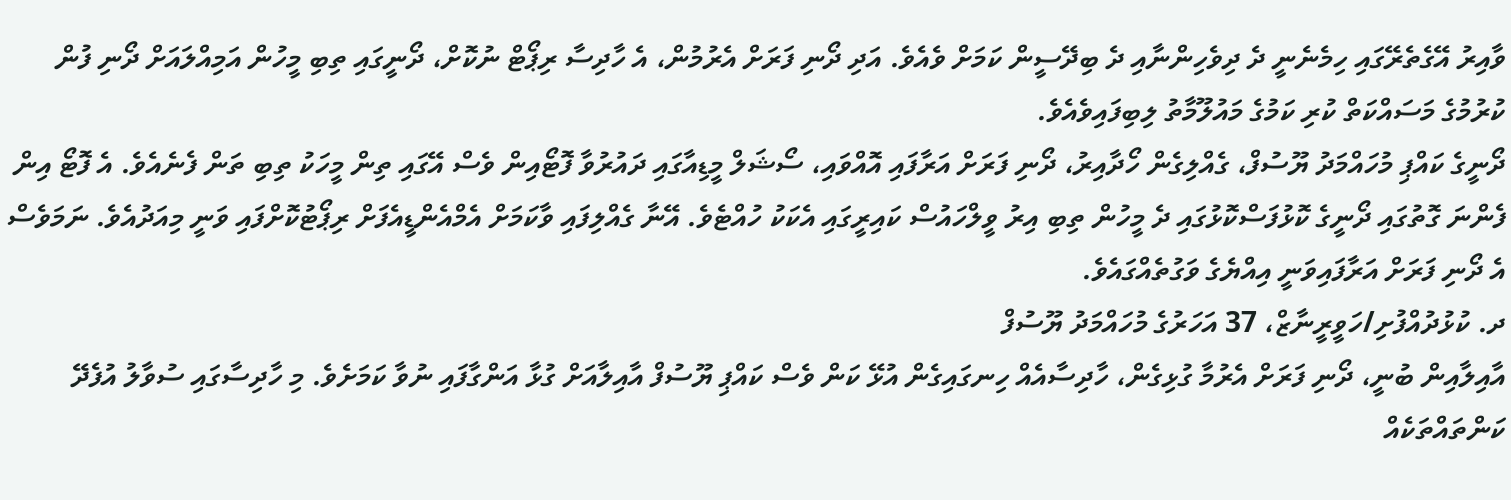ވާއިރު އޭގެތެރޭގައި ހިމެނެނީ ދެ ދިވެހިންނާއި ދެ ބިދޭސީން ކަމަށް ވެއެވެ. އަދި ދޯނި ފަރަށް އެރުމުން، އެ ހާދިސާ ރިޕޯޓް ނުކޮށް، ދޯނީގައި ތިބި މީހުން އަމިއްލައަށް ދޯނި ފުން ކުރުމުގެ މަސައްކަތް ކުރި ކަމުގެ މައުލޫމާތު ލިބިފައިވެއެވެ.
ދޯނީގެ ކައްޕި މުހައްމަދު ޔޫސުފް، ގެއްލިގެން ހޯދާއިރު، ދޯނި ފަރަށް އަރާފައި އޮއްވައި، ސޯޝަލް މީޑިއާގައި ދައުރުވާ ފޮޓޯއިން ވެސް އޭގައި ތިން މީހަކު ތިބި ތަން ފެނެއެވެ. އެ ފޮޓޯ އިން ފެންނަ ގޮތުގައި ދޯނީގެ ކޮޅުފަސްކޮޅުގައި ދެ މީހުން ތިބި އިރު ވީލްހައުސް ކައިރީގައި އެކަކު ހުއްޓެވެ. އޭނާ ގެއްލިފައި ވާކަމަށް އެމްއެންޑީއެފަށް ރިޕޯޓުކޮށްފައި ވަނީ މިއަދުއެވެ. ނަމަވެސް އެ ދޯނި ފަރަށް އަރާފައިވަނީ އިއްޔެގެ ވަގުތެއްގައެވެ.
ދ. ކުޅުދުއްފުށި/ހަވީރީނާޒް، 37 އަހަރުގެ މުހައްމަދު ޔޫސުފް
އާއިލާއިން ބުނީ، ދޯނި ފަރަށް އެރުމާ ގުޅިގެން، ހާދިސާއެއް ހިނގައިގެން އުޅޭ ކަން ވެސް ކައްޕި ޔޫސުފް އާއިލާއަށް ގުޅާ އަންގާފައި ނުވާ ކަމަށެވެ. މި ހާދިސާގައި ސުވާލު އުފެދޭ ކަންތައްތަކެއް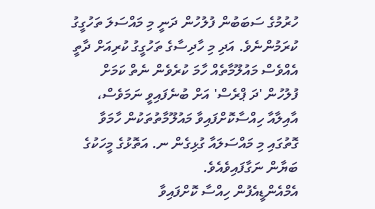ހުރުމުގެ ސަބަބުން ފުލުހުން ދަނީ މި މައްސަލަ ތަހުގީގު ކުރަމުންނެވެ. އަދި މި ހާދިސާގެ ތަހުގީގު ކުރިއަށް ދާތީ އެއްވެސް މައުލޫމާތެއް ހާމަ ކުރެވެން ނެތް ކަމަށް ފުލުހުން 'ދަ ޕްރެސް' އަށް ބުނެފައިވީ ނަމަވެސް، އާއިލާއާ ހިއްސާކޮށްފައިވާ މައުލޫމާތުތަކުން ހާމަވާ ގޮތުގައި މި މައްސަލައާ ގުޅިގެން ނ. އަތޮޅުގެ މީހަކުގެ ބަޔާން ނަގާފައިވެއެވެ.
އެމްއެންޑީއެފުން ހިއްސާ ކޮށްފައިވާ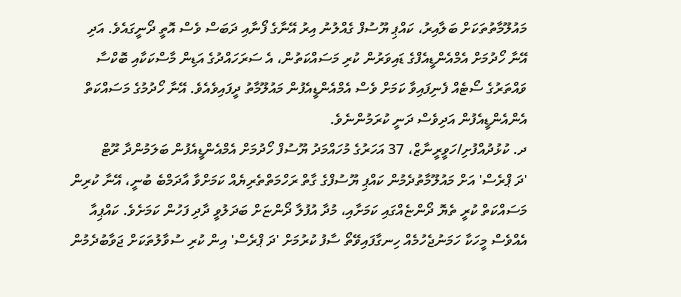މައުލޫމާތުތަކަށް ބަލާއިރު، ކައްޕި ޔޫސުފް ގެއްލުނު އިރު އޭނާގެ ފޯނާއި ދަބަސް ވެސް އޮތީ ދޯނީގައެވެ. އަދި އޭނާ ހޯދުމަށް އެމްއެންޑީއެފްގެ ޑައިވަރުން ކުރި މަސައްކަތުން، އެ ސަރަހައްދުގެ އަޑިން މާސްކަކާއި ބޮކްސާ ވައްތަރުގެ ސޯޓެއް ފެނިފައިވާ ކަމަށް ވެސް އެމްއެންޑީއެފުން މައުލޫމާތު ދީފައިވެއެވެ. އޭނާ ހޯދުމުގެ މަސައްކަތް އެންއެންޑީއެފުން އަދިވެސް ދަނީ ކުރަމުންނެވެ.
ދ. ކުޅުދުއްފުށި/ހަވީރީނާޒް، 37 އަހަރުގެ މުހައްމަދު ޔޫސުފް ހޯދުމަށް އެމްއެންޑީއެފުން ބަލަމުންދާ ރޫޓް
'ދަ ޕްރެސް' އަށް މައުލޫމާތުދެމުން ކައްޕި ޔޫސުފްގެ ގާތް ރަހްމަތްތެރިޔެއް ކަމަށްވާ އާދަމްބެ ބުނީ، އޭނާ ކުރިން މަސައްކަތް ކުރީ ތެޔޮ ދޯންޏެއްގައި ކަމަށާއި، މުދާ އުފުލާ ދޯންޏަށް ބަދަލުވީ ދާދި ފަހުން ކަމަށެވެ. ކައްޕިއާ އެއްވެސް މީހަކާ ހަމަނުޖެހުމެއް ހިނގާފައިވޭތޯ ސާފު ކުރުމަށް 'ދަ ޕްރެސް' އިން ކުރި ސުވާލުތަކަށް ޖަވާބުދެމުން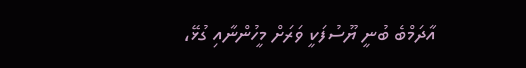އާދަމްބެ ބުނީ ޔޫސުފަކީ ވަރަށް މީހުންނާއި ގުޅޭ،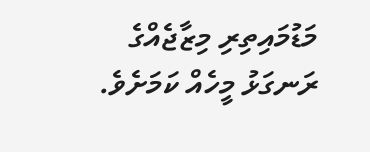މަޑުމައިތިރި މިޒާޖެއްގެ ރަނގަޅު މީހެއް ކަމަށެވެ.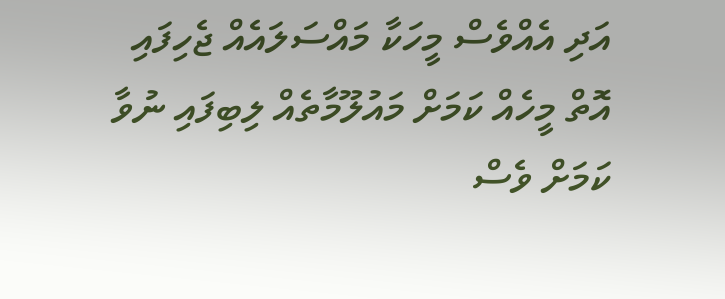އަދި އެއްވެސް މީހަކާ މައްސަލައެއް ޖެހިފައި އޮތް މީހެއް ކަމަށް މައުލޫމާތެއް ލިބިފައި ނުވާ ކަމަށް ވެސް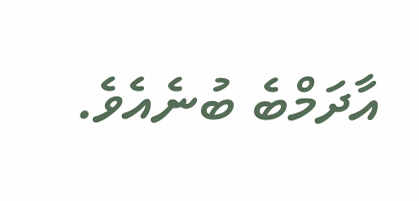އާދަމްބެ ބުނެއެވެ.